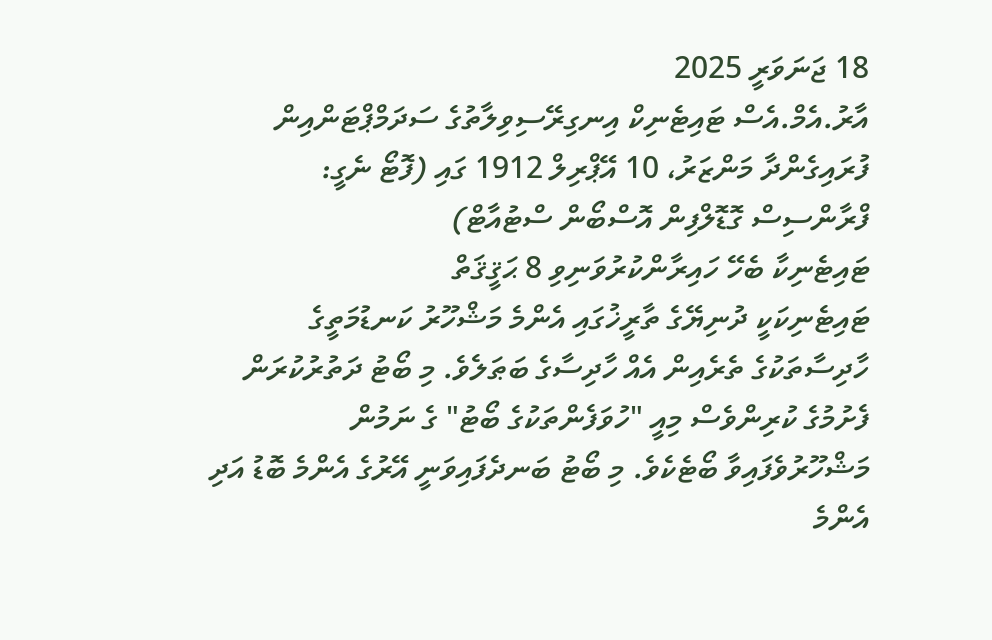18 ޖަނަވަރީ 2025
އާރު.އެމް.އެސް ޓައިޓެނިކް އިނގިރޭސިވިލާތުގެ ސަދަމްޕްޓަންއިން ފުރައިގެންދާ މަންޒަރު، 10 އޭޕްރިލް 1912 ގައި (ފޮޓޯ ނެގީ: ފްރާންސިސް ގޮޑޮލްފިން އޮސްބޯން ސްޓުއާޓް)
ޓައިޓެނިކާ ބެހޭ ހައިރާންކުރުވަނިވި 8 ޙަޤީޤަތް
ޓައިޓެނިކަކީ ދުނިޔޭގެ ތާރީޚުގައި އެންމެ މަޝްހޫރު ކަނޑުމަތީގެ ހާދިސާތަކުގެ ތެރެއިން އެއް ހާދިސާގެ ބަޠަލެވެ. މި ބޯޓު ދަތުރުކުރަން ފެށުމުގެ ކުރިންވެސް މިއީ "ހުވަފެންތަކުގެ ބޯޓު" ގެ ނަމުން މަޝްހޫރުވެފައިވާ ބޯޓެކެވެ. މި ބޯޓު ބަނދެފައިވަނީ އޭރުގެ އެންމެ ބޮޑު އަދި އެންމެ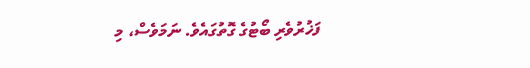ފަޚުރުވެރި ބޯޓުގެ ގޮތުގައެވެ. ނަމަވެސް، މި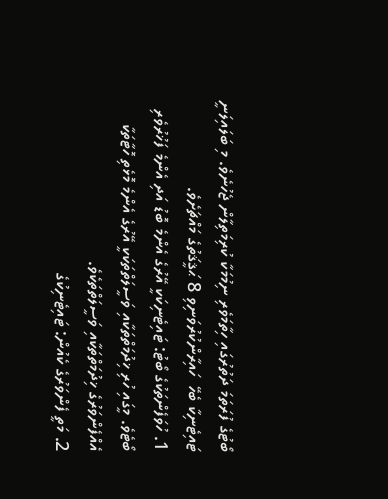ބޯޓުގެ ފުރަތަމަ ދަތުރުގައި ހިތާމަވެރި ނިމުމަކާ ކުރިމަތިލާން ޖެހުނެވެ. މި ބަލައިލަނީ ޓައިޓެނިކާ ބެހޭ  ހައިރާންކުރުވަނިވި 8 ޙަޤީޤަތުގެ މައްޗަށެވެ.
1. ހުވަފެންތަކުގެ ބޯޓު: ޓައިޓެނިކަކީ އޭރުގެ އެންމެ ބޮޑު އަދި އެންމެ ފަޚުރުވެރި ބޯޓެވެ. މީގައި ހުރި ޚިދުމަތްތަކާއި ވަސީލަތްތަކަކީ އޭރުގެ އެންމެ މޮޅެތި ހޮޓާތަކާ އެއްފެންވަރުގެ ޚިދުމަތްތަކާއި ވަސީލަތްތަކެވެ.
2. މަތީ ފެންވަރުގެ ކެއުން: ޓައިޓެނިކުގެ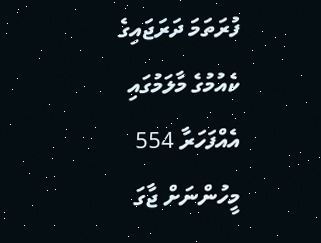ފުރަތަމަ ދަރަޖައިގެ ކެއުމުގެ މާލަމުގައި އެއްފަހަރާ 554 މީހުންނަށް ޖާގަ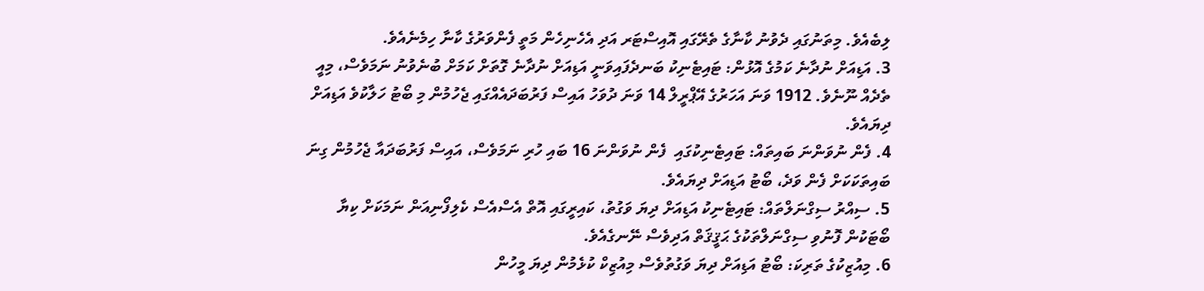ލިބެއެވެ. މިތަނުގައި ދެވުނު ކާނާގެ ތެރޭގައި އޮއިސްޓަރ އަދި އެހެނިހެން މަތީ ފެންވަރުގެ ކާނާ ހިމެނެއެވެ.
3. އަޑިއަށް ނުދާނެ ކަމުގެ އޮޅުން: ޓައިޓެނިކު ބަނދެފައިވަނީ އަޑިއަށް ނުދާނެ ގޮތަށް ކަމަށް ބުނެވުނު ނަމަވެސް، މިއީ ތެދެއް ނޫނެވެ. 1912 ވަނަ އަހަރުގެ އޭޕްރީލް 14 ވަނަ ދުވަހު އައިސް ފަރުބަދައެއްގައި ޖެހުމުން މި ބޯޓު ހަލާކުވެ އަޑިއަށް ދިޔައެވެ.
4. ފެން ނުވަންނަ ބައިތައް: ޓައިޓެނިކުގައި  ފެން ނުވަންނަ 16 ބައި ހުރި ނަމަވެސް، އައިސް ފަރުބަދައާ ޖެހުމުން ގިނަ ބައިތަކަކަށް ފެން ވަދެ، ބޯޓު އަޑިއަށް ދިޔައެވެ.
5. ސިއްރު ސިގްނަލްތައް: ޓައިޓެނިކު އަޑިއަށް ދިޔަ ވަގުތު، ކައިރީގައި އޮތް އެސްއެސް ކެލިފޯނިއަން ނަމަކަށް ކިޔާ ބޯޓަކުން ފޮނުވި ސިގްނަލްތަކުގެ ޙަޤީޤަތް އަދިވެސް ނޭނގެއެވެ.
6. މިއުޒިކުގެ ތަރިކަ: ބޯޓު އަޑިއަށް ދިޔަ ވަގުތުވެސް މިއުޒިކް ކުޅެމުން ދިޔަ މީހުން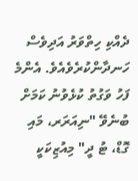ދެއްކި ހިތްވަރު އަދިވެސް ހަނދާންކުރެވެއެވެ. އެންމެ ފަހު ވަގުތު ކުޅެވުނު ކަމަށް ބުނެވޭ "ނިއަރަރ، މައި ގޮޑް، ޓު ދީ" މިއުޒިކަކީ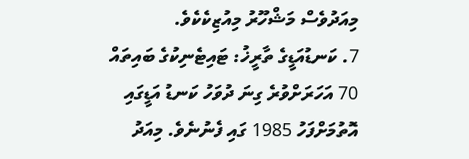މިއަދުވެސް މަޝްހޫރު މިއުޒިކެކެވެ.
7. ކަނޑުއަޑީގެ ތާރީޚު: ޓައިޓެނިކުގެ ބައިތައް 70 އަހަރަށްވުރެ ގިނަ ދުވަހު ކަނޑު އަޑީގައި އޮތުމަށްފަހު 1985 ގައި ފެނުނެވެ. މިއަދު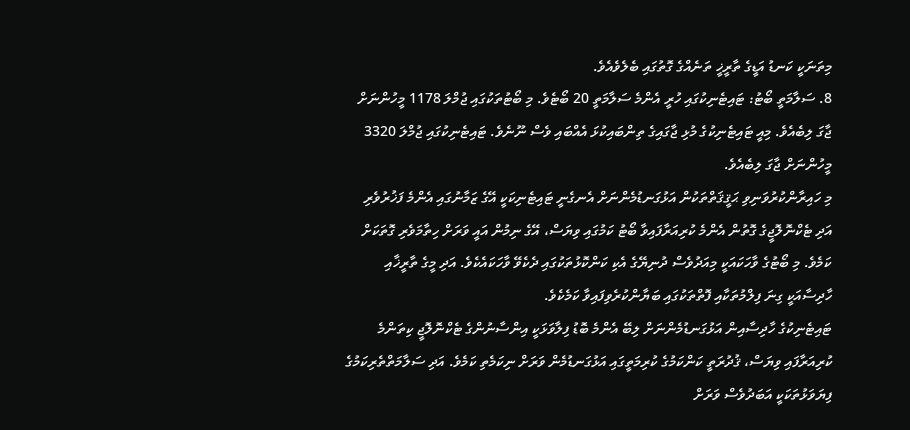މިތަނަކީ ކަނޑު އަޑީގެ ތާރީޚީ ތަނެއްގެ ގޮތުގައި ބެލެވެއެވެ.
8. ސަލާމަތީ ބޯޓު: ޓައިޓެނިކުގައި ހުރީ އެންމެ ސަލާމަތީ 20 ބޯޓެވެ. މި ބޯޓުތަކުގައި ޖުމްލަ 1178 މީހުންނަށް ޖާގަ ލިބެއެވެ. މިއީ ޓައިޓެނިކުގެ މުޅި ޖާގައިގެ ތިންބައިކުޅަ އެއްބައި ވެސް ނޫނެވެ. ޓައިޓެނިކުގައި ޖުމްލަ 3320 މީހުންނަށް ޖާގަ ލިބެއެވެ.
މި ހައިރާންކުރުވަނިވި ޙަޤީޤަތްތަކުން އަޅުގަނޑުމެންނަށް އެނގެނީ ޓައިޓެނިކަކީ އޭގެ ޒަމާނުގައި އެންމެ ފަޚުރުވެރި އަދި ޓެކްނޮލޮޖީގެ ގޮތުން އެންމެ ކުރިއަރާފައިވާ ބޯޓު ކަމުގައި ވިޔަސް، އޭގެ ނިމުން އައީ ވަރަށް ހިތާމަވެރި ގޮތަކަށް ކަމެވެ. މި ބޯޓުގެ ވާހަކައަކީ މިއަދުވެސް ދުނިޔޭގެ އެކި ކަންކޮޅުތަކުގައި ދެކެވޭ ވާހަކައެކެވެ. އަދި މީގެ ތާރީޚާއި ހާދިސާއަކީ ގިނަ ފިލްމުތަކާއި ފޮތްތަކުގައި ބަޔާންކުރެވިފައިވާ ކަމެކެވެ.
ޓައިޓެނިކުގެ ހާދިސާއިން އަޅުގަނޑުމެންނަށް ލިބޭ އެންމެ ބޮޑު ފިލާވަޅަކީ އިންސާނުންގެ ޓެކްނޮލޮޖީ ކިތަންމެ ކުރިއަރާފައި ވިޔަސް، ޤުދުރަތީ ކަންކަމުގެ ކުރިމަތީގައި އަޅުގަނޑުމެން ވަރަށް ނިކަމެތި ކަމެވެ. އަދި ސަލާމަތްތެރިކަމުގެ ފިޔަވަޅުތަކަކީ އަބަދުވެސް ވަރަށް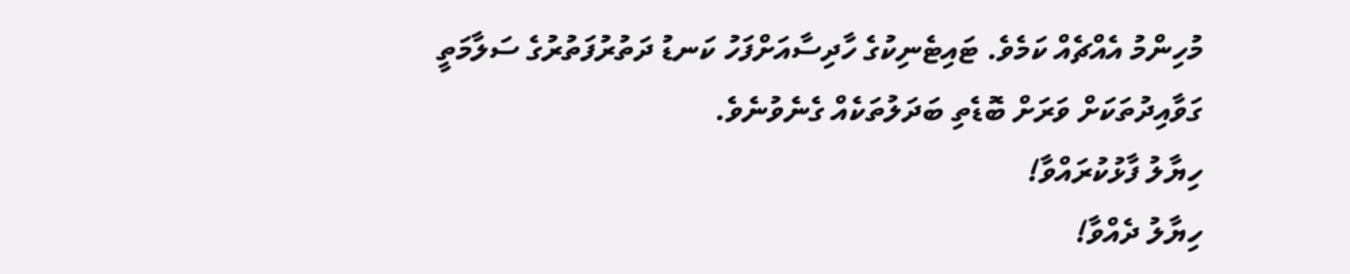މުހިންމު އެއްޗެއް ކަމެވެ. ޓައިޓެނިކުގެ ހާދިސާއަށްފަހު ކަނޑު ދަތުރުފަތުރުގެ ސަލާމަތީ ގަވާއިދުތަކަށް ވަރަށް ބޮޑެތި ބަދަލުތަކެއް ގެނެވުނެވެ.
ހިޔާލު ފާޅުކުރައްވާ!
ހިޔާލު ދެއްވާ!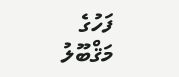ފަހުގެ
މަޤްބޫލު